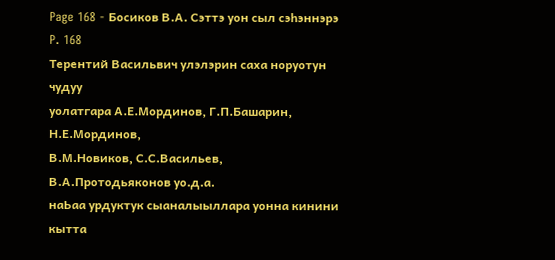Page 168 - Босиков В.А. Сэттэ уон сыл сэһэннэрэ
P. 168
Терентий Васильвич улэлэрин саха норуотун чудуу
уолатгара А.Е.Мординов, Г.П.Башарин, Н.Е.Мординов,
В.М.Новиков, С.С.Васильев, В.А.Протодьяконов уо.д.а.
наЬаа урдуктук сыаналыыллара уонна кинини кытта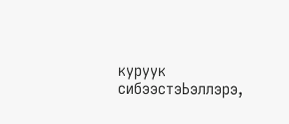куруук сибээстэЬэллэрэ,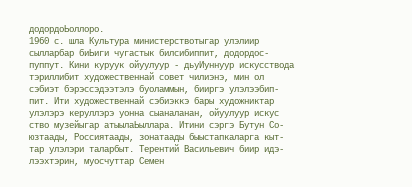додордоЬоллоро.
1960 с. шла Культура министерствотыгар улэлиир
сылларбар биЬиги чугастык билсибиппит, додордос-
пуппут. Кини куруук ойуулуур - дьуИуннуур искусствода
тэриллибит художественнай совет чилиэнэ, мин ол
сэбиэт бэрэссэдээтэлэ буоламмын, бииргэ улэлээбип-
пит. Ити художественнай сэбиэккэ бары художниктар
улэлэрэ керуллэрэ уонна сыаналанан, ойуулуур искус
ство музейыгар атыылаЬыллара. Итини сэргэ Бутун Со-
юзтаады, Россиятаады, зонатаады быыстапкаларга кыт-
тар улэлэри таларбыт. Терентий Васильевич биир идэ-
лээхтэрин, муосчуттар Семен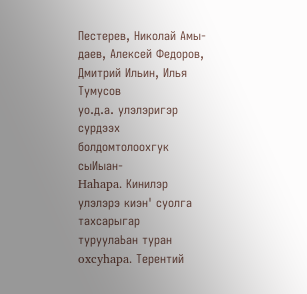Пестерев, Николай Амы-
даев, Алексей Федоров, Дмитрий Ильин, Илья Тумусов
уо.д.а. улэлэригэр сурдээх болдомтолоохгук сыИыан-
Hahapa. Кинилэр улэлэрэ киэн' суолга тахсарыгар
туруулаЬан туран oxcyhapa. Терентий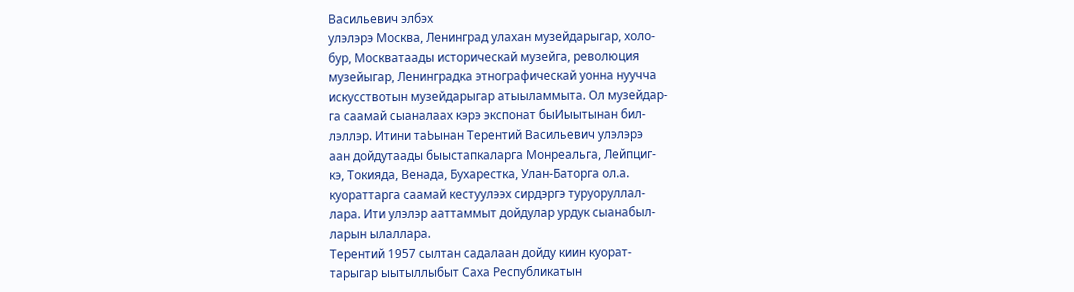Васильевич элбэх
улэлэрэ Москва, Ленинград улахан музейдарыгар, холо-
бур, Москватаады историческай музейга, революция
музейыгар, Ленинградка этнографическай уонна нуучча
искусствотын музейдарыгар атыыламмыта. Ол музейдар-
га саамай сыаналаах кэрэ экспонат быИыытынан бил-
лэллэр. Итини таЬынан Терентий Васильевич улэлэрэ
аан дойдутаады быыстапкаларга Монреальга, Лейпциг-
кэ, Токияда, Венада, Бухарестка, Улан-Баторга ол.а.
куораттарга саамай кестуулээх сирдэргэ туруоруллал-
лара. Ити улэлэр ааттаммыт дойдулар урдук сыанабыл-
ларын ылаллара.
Терентий 1957 сылтан садалаан дойду киин куорат-
тарыгар ыытыллыбыт Саха Республикатын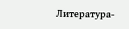Литература-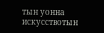тын уонна искусствотын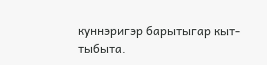куннэригэр барытыгар кыт-
тыбыта.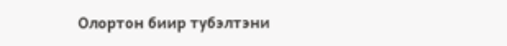Олортон биир тубэлтэни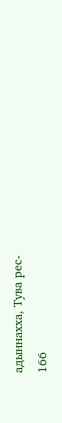адыннахха, Тува рес-
166